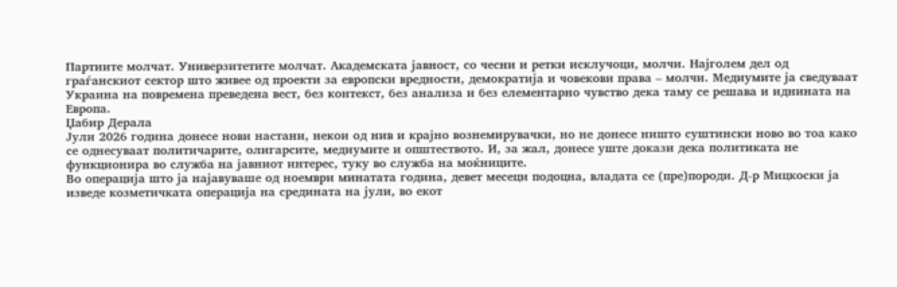Партиите молчат. Универзитетите молчат. Академската јавност, со чесни и ретки исклучоци, молчи. Најголем дел од граѓанскиот сектор што живее од проекти за европски вредности, демократија и човекови права – молчи. Медиумите ја сведуваат Украина на повремена преведена вест, без контекст, без анализа и без елементарно чувство дека таму се решава и иднината на Европа.
Џабир Дерала
Јули 2026 година донесе нови настани, некои од нив и крајно вознемирувачки, но не донесе ништо суштински ново во тоа како се однесуваат политичарите, олигарсите, медиумите и општеството. И, за жал, донесе уште докази дека политиката не функционира во служба на јавниот интерес, туку во служба на моќниците.
Во операција што ја најавуваше од ноември минатата година, девет месеци подоцна, владата се (пре)породи. Д-р Мицкоски ја изведе козметичката операција на средината на јули, во екот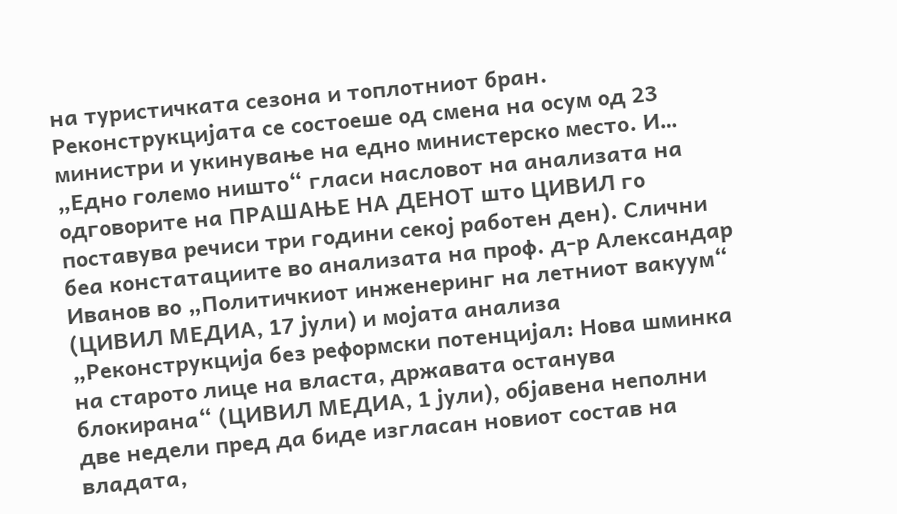на туристичката сезона и топлотниот бран. Реконструкцијата се состоеше од смена на осум од 23 министри и укинување на едно министерско место. И… „Едно големо ништо“ гласи насловот на анализата на одговорите на ПРАШАЊЕ НА ДЕНОТ што ЦИВИЛ го поставува речиси три години секој работен ден). Слични беа констатациите во анализата на проф. д-р Александар Иванов во „Политичкиот инженеринг на летниот вакуум“ (ЦИВИЛ МЕДИА, 17 јули) и мојата анализа „Реконструкција без реформски потенцијал: Нова шминка на старото лице на власта, државата останува блокирана“ (ЦИВИЛ МЕДИА, 1 јули), објавена неполни две недели пред да биде изгласан новиот состав на владата,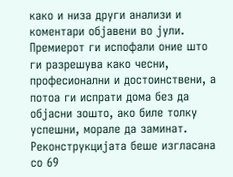како и низа други анализи и коментари објавени во јули.
Премиерот ги испофали оние што ги разрешува како чесни, професионални и достоинствени, а потоа ги испрати дома без да објасни зошто, ако биле толку успешни, морале да заминат. Реконструкцијата беше изгласана со 69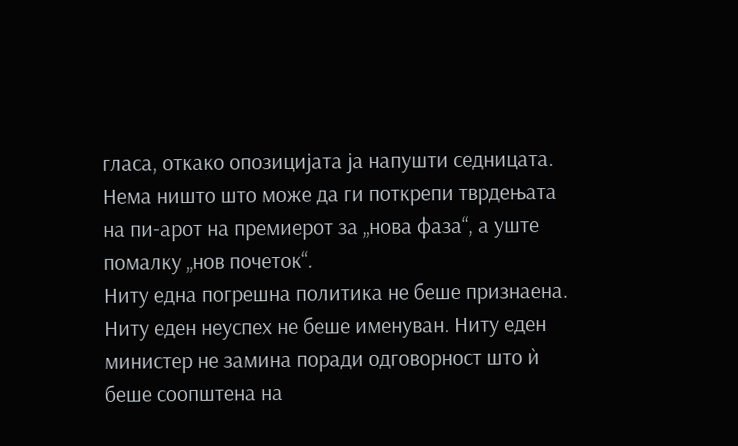гласа, откако опозицијата ја напушти седницата. Нема ништо што може да ги поткрепи тврдењата на пи-арот на премиерот за „нова фаза“, а уште помалку „нов почеток“.
Ниту една погрешна политика не беше признаена. Ниту еден неуспех не беше именуван. Ниту еден министер не замина поради одговорност што ѝ беше соопштена на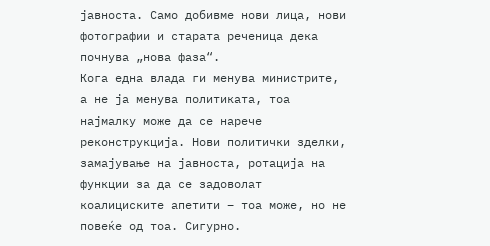јавноста. Само добивме нови лица, нови фотографии и старата реченица дека почнува „нова фаза“.
Кога една влада ги менува министрите, а не ја менува политиката, тоа најмалку може да се нарече реконструкција. Нови политички зделки, замајување на јавноста, ротација на функции за да се задоволат коалициските апетити – тоа може, но не повеќе од тоа. Сигурно.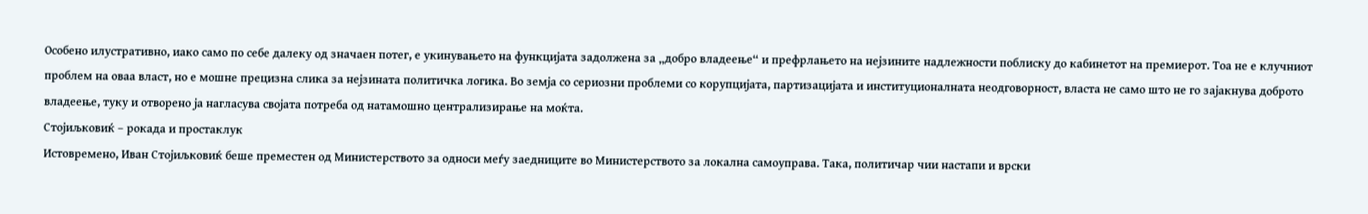Особено илустративно, иако само по себе далеку од значаен потег, е укинувањето на функцијата задолжена за „добро владеење“ и префрлањето на нејзините надлежности поблиску до кабинетот на премиерот. Тоа не е клучниот проблем на оваа власт, но е мошне прецизна слика за нејзината политичка логика. Во земја со сериозни проблеми со корупцијата, партизацијата и институционалната неодговорност, власта не само што не го зајакнува доброто владеење, туку и отворено ја нагласува својата потреба од натамошно централизирање на моќта.
Стојиљковиќ – рокада и простаклук
Истовремено, Иван Стојиљковиќ беше преместен од Министерството за односи меѓу заедниците во Министерството за локална самоуправа. Така, политичар чии настапи и врски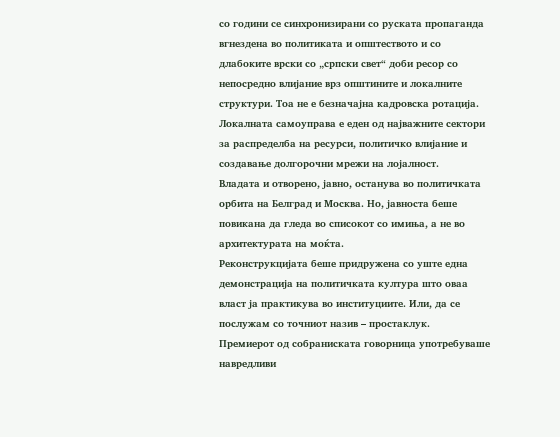со години се синхронизирани со руската пропаганда вгнездена во политиката и општеството и со длабоките врски со „српски свет“ доби ресор со непосредно влијание врз општините и локалните структури. Тоа не е безначајна кадровска ротација. Локалната самоуправа е еден од најважните сектори за распределба на ресурси, политичко влијание и создавање долгорочни мрежи на лојалност.
Владата и отворено, јавно, останува во политичката орбита на Белград и Москва. Но, јавноста беше повикана да гледа во списокот со имиња, а не во архитектурата на моќта.
Реконструкцијата беше придружена со уште една демонстрација на политичката култура што оваа власт ја практикува во институциите. Или, да се послужам со точниот назив – простаклук.
Премиерот од собраниската говорница употребуваше навредливи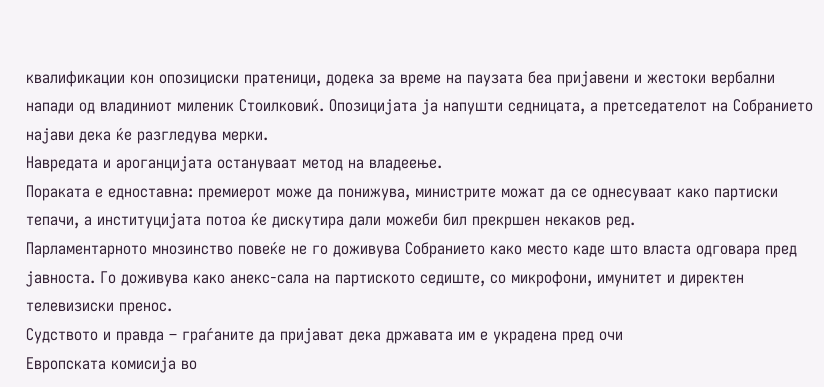квалификации кон опозициски пратеници, додека за време на паузата беа пријавени и жестоки вербални напади од владиниот миленик Стоилковиќ. Опозицијата ја напушти седницата, а претседателот на Собранието најави дека ќе разгледува мерки.
Навредата и ароганцијата остануваат метод на владеење.
Пораката е едноставна: премиерот може да понижува, министрите можат да се однесуваат како партиски тепачи, а институцијата потоа ќе дискутира дали можеби бил прекршен некаков ред.
Парламентарното мнозинство повеќе не го доживува Собранието како место каде што власта одговара пред јавноста. Го доживува како анекс-сала на партиското седиште, со микрофони, имунитет и директен телевизиски пренос.
Судството и правда – граѓаните да пријават дека државата им е украдена пред очи
Европската комисија во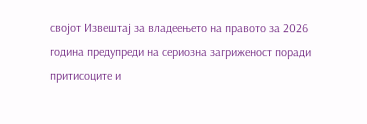својот Извештај за владеењето на правото за 2026 година предупреди на сериозна загриженост поради притисоците и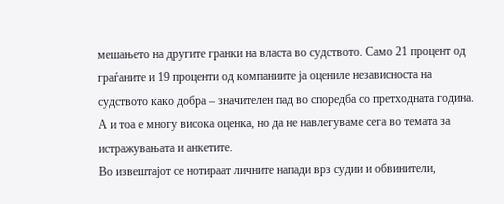мешањето на другите гранки на власта во судството. Само 21 процент од граѓаните и 19 проценти од компаниите ја оцениле независноста на судството како добра – значителен пад во споредба со претходната година. А и тоа е многу висока оценка, но да не навлегуваме сега во темата за истражувањата и анкетите.
Во извештајот се нотираат личните напади врз судии и обвинители,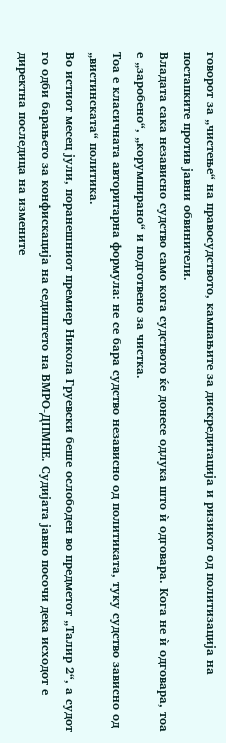говорот за „чистење“ на правосудството, кампањите за дискредитација и ризикот од политизација на постапките против јавни обвинители.
Владата сака независно судство само кога судството ќе донесе одлука што ѝ одговара. Кога не ѝ одговара, тоа е „заробено“, „корумпирано“ и подготвено за чистка.
Тоа е класичната авторитарна формула: не се бара судство независно од политиката, туку судство зависно од „вистинската“ политика.
Во истиот месец јули, поранешниот премиер Никола Груевски беше ослободен во предметот „Талир 2“, а судот го одби барањето за конфискација на седиштето на ВМРО-ДПМНЕ. Судијата јавно посочи дека исходот е директна последица на измените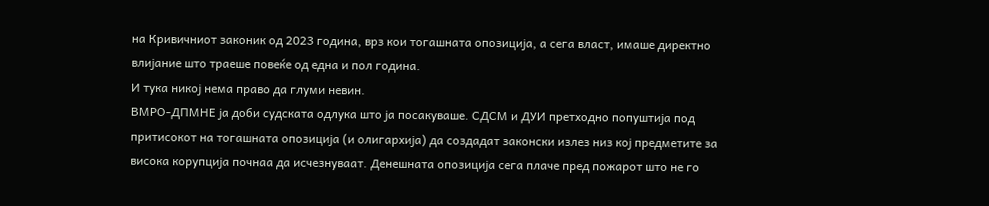на Кривичниот законик од 2023 година, врз кои тогашната опозиција, а сега власт, имаше директно влијание што траеше повеќе од една и пол година.
И тука никој нема право да глуми невин.
ВМРО-ДПМНЕ ја доби судската одлука што ја посакуваше. СДСМ и ДУИ претходно попуштија под притисокот на тогашната опозиција (и олигархија) да создадат законски излез низ кој предметите за висока корупција почнаа да исчезнуваат. Денешната опозиција сега плаче пред пожарот што не го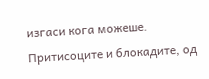изгаси кога можеше. Притисоците и блокадите, од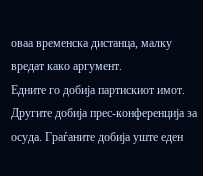оваа временска дистанца, малку вредат како аргумент.
Едните го добија партискиот имот. Другите добија прес-конференција за осуда. Граѓаните добија уште еден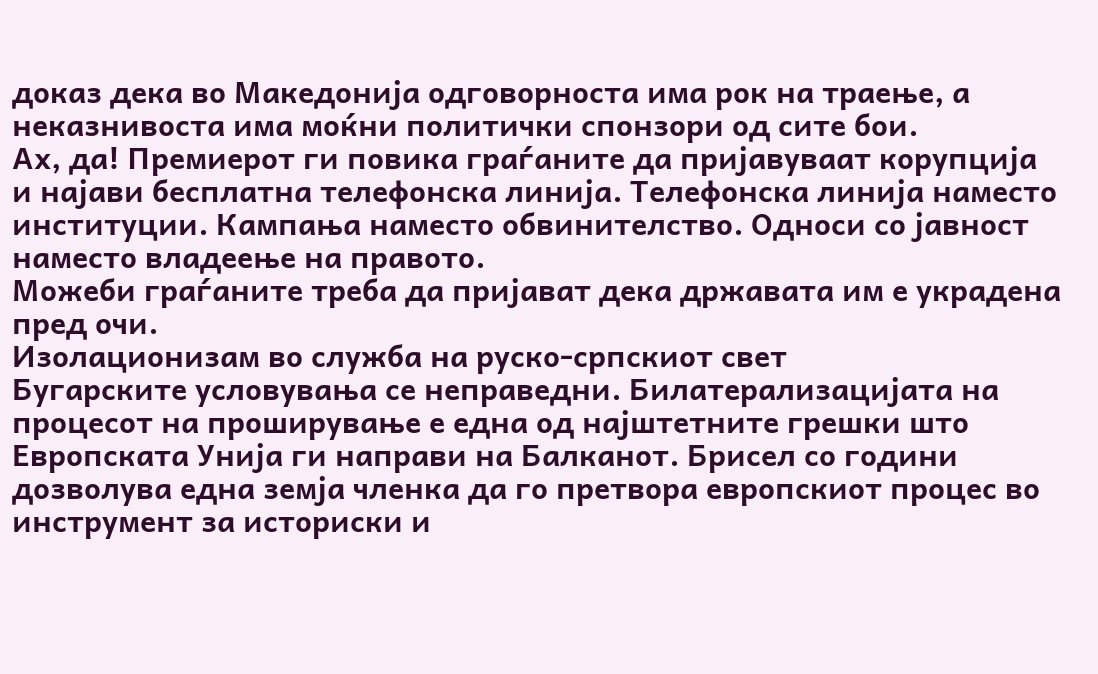доказ дека во Македонија одговорноста има рок на траење, а неказнивоста има моќни политички спонзори од сите бои.
Ах, да! Премиерот ги повика граѓаните да пријавуваат корупција и најави бесплатна телефонска линија. Телефонска линија наместо институции. Кампања наместо обвинителство. Односи со јавност наместо владеење на правото.
Можеби граѓаните треба да пријават дека државата им е украдена пред очи.
Изолационизам во служба на руско-српскиот свет
Бугарските условувања се неправедни. Билатерализацијата на процесот на проширување е една од најштетните грешки што Европската Унија ги направи на Балканот. Брисел со години дозволува една земја членка да го претвора европскиот процес во инструмент за историски и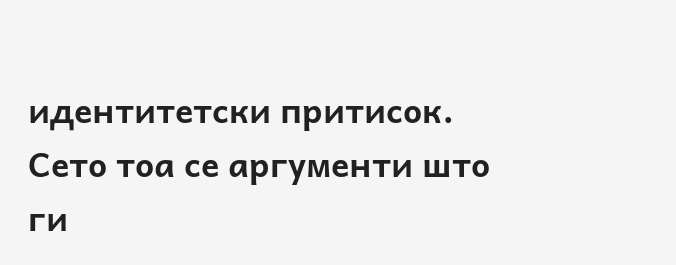идентитетски притисок. Сето тоа се аргументи што ги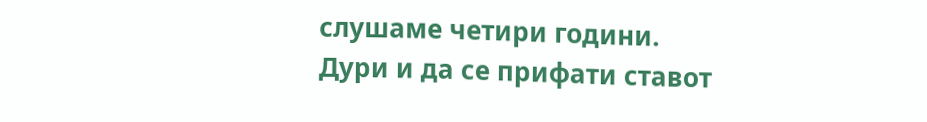слушаме четири години.
Дури и да се прифати ставот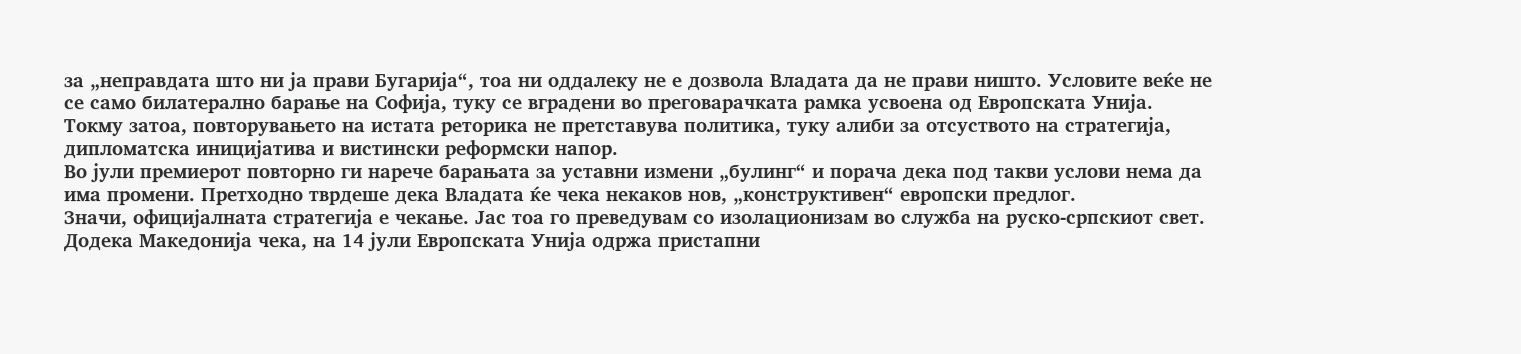за „неправдата што ни ја прави Бугарија“, тоа ни оддалеку не е дозвола Владата да не прави ништо. Условите веќе не се само билатерално барање на Софија, туку се вградени во преговарачката рамка усвоена од Европската Унија. Токму затоа, повторувањето на истата реторика не претставува политика, туку алиби за отсуството на стратегија, дипломатска иницијатива и вистински реформски напор.
Во јули премиерот повторно ги нарече барањата за уставни измени „булинг“ и порача дека под такви услови нема да има промени. Претходно тврдеше дека Владата ќе чека некаков нов, „конструктивен“ европски предлог.
Значи, официјалната стратегија е чекање. Јас тоа го преведувам со изолационизам во служба на руско-српскиот свет.
Додека Македонија чека, на 14 јули Европската Унија одржа пристапни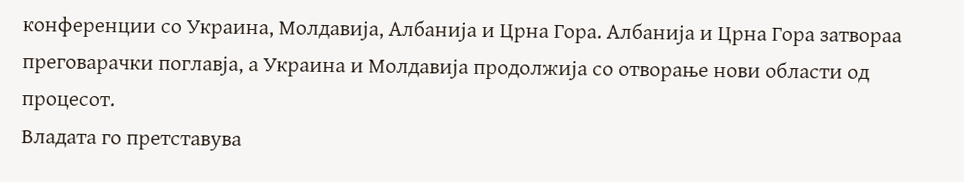конференции со Украина, Молдавија, Албанија и Црна Гора. Албанија и Црна Гора затвораа преговарачки поглавја, а Украина и Молдавија продолжија со отворање нови области од процесот.
Владата го претставува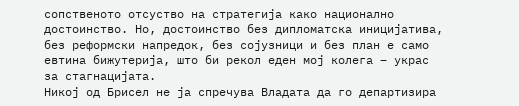сопственото отсуство на стратегија како национално достоинство. Но, достоинство без дипломатска иницијатива, без реформски напредок, без сојузници и без план е само евтина бижутерија, што би рекол еден мој колега – украс за стагнацијата.
Никој од Брисел не ја спречува Владата да го департизира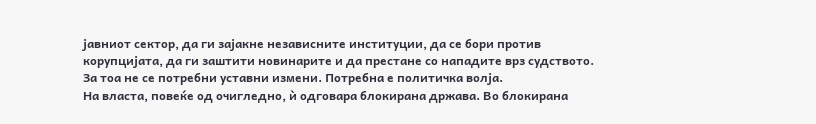јавниот сектор, да ги зајакне независните институции, да се бори против корупцијата, да ги заштити новинарите и да престане со нападите врз судството.
За тоа не се потребни уставни измени. Потребна е политичка волја.
На власта, повеќе од очигледно, ѝ одговара блокирана држава. Во блокирана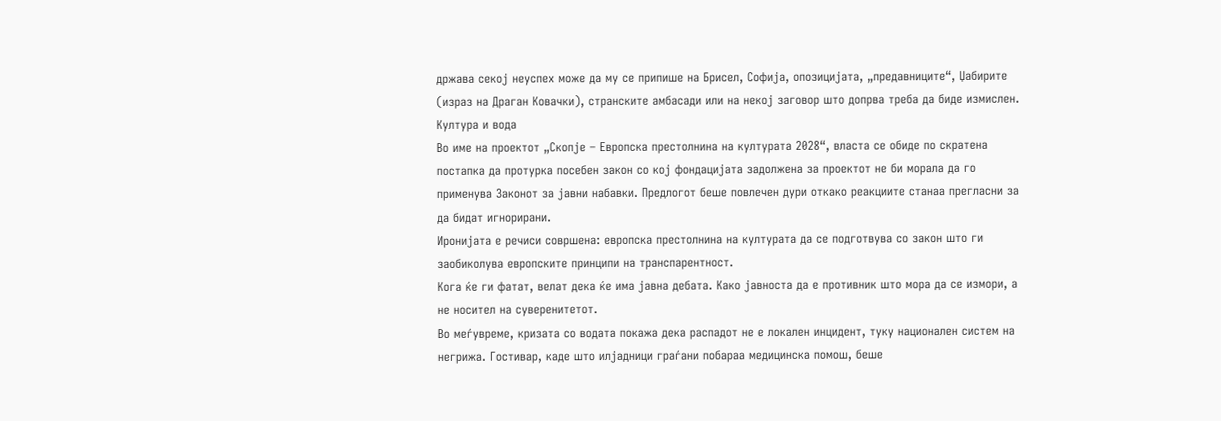држава секој неуспех може да му се припише на Брисел, Софија, опозицијата, „предавниците“, Џабирите (израз на Драган Ковачки), странските амбасади или на некој заговор што допрва треба да биде измислен.
Култура и вода
Во име на проектот „Скопје – Европска престолнина на културата 2028“, власта се обиде по скратена постапка да протурка посебен закон со кој фондацијата задолжена за проектот не би морала да го применува Законот за јавни набавки. Предлогот беше повлечен дури откако реакциите станаа прегласни за да бидат игнорирани.
Иронијата е речиси совршена: европска престолнина на културата да се подготвува со закон што ги заобиколува европските принципи на транспарентност.
Кога ќе ги фатат, велат дека ќе има јавна дебата. Како јавноста да е противник што мора да се измори, а не носител на суверенитетот.
Во меѓувреме, кризата со водата покажа дека распадот не е локален инцидент, туку национален систем на негрижа. Гостивар, каде што илјадници граѓани побараа медицинска помош, беше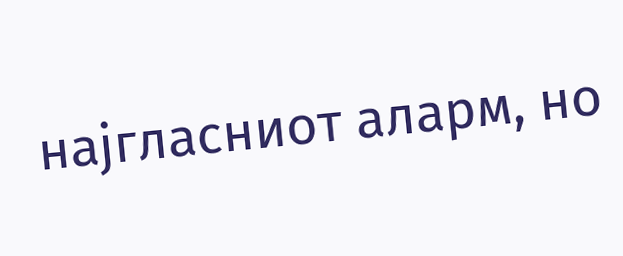најгласниот аларм, но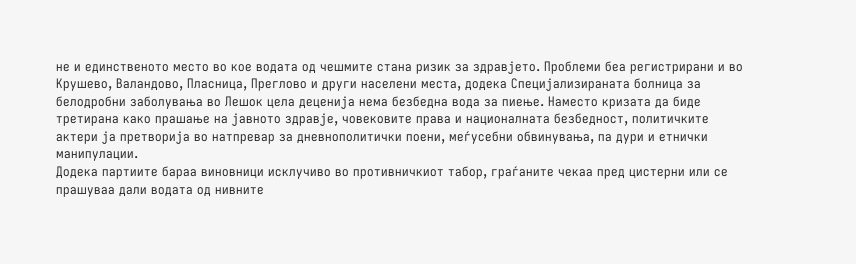не и единственото место во кое водата од чешмите стана ризик за здравјето. Проблеми беа регистрирани и во Крушево, Валандово, Пласница, Преглово и други населени места, додека Специјализираната болница за белодробни заболувања во Лешок цела деценија нема безбедна вода за пиење. Наместо кризата да биде третирана како прашање на јавното здравје, човековите права и националната безбедност, политичките актери ја претворија во натпревар за дневнополитички поени, меѓусебни обвинувања, па дури и етнички манипулации.
Додека партиите бараа виновници исклучиво во противничкиот табор, граѓаните чекаа пред цистерни или се прашуваа дали водата од нивните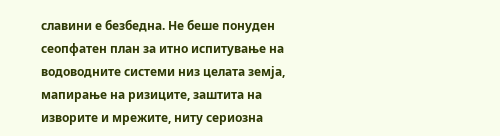славини е безбедна. Не беше понуден сеопфатен план за итно испитување на водоводните системи низ целата земја, мапирање на ризиците, заштита на изворите и мрежите, ниту сериозна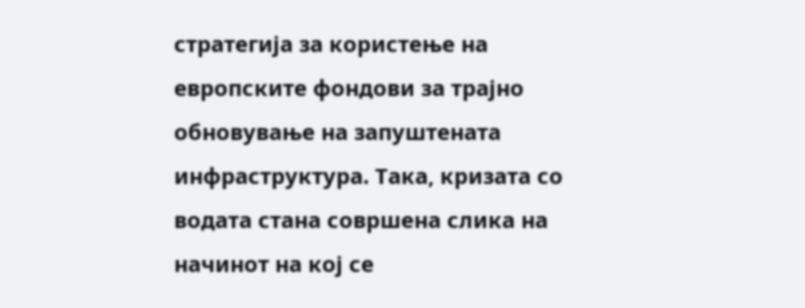стратегија за користење на европските фондови за трајно обновување на запуштената инфраструктура. Така, кризата со водата стана совршена слика на начинот на кој се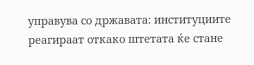управува со државата: институциите реагираат откако штетата ќе стане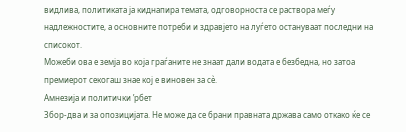видлива, политиката ја киднапира темата, одговорноста се раствора меѓу надлежностите, а основните потреби и здравјето на луѓето остануваат последни на списокот.
Можеби ова е земја во која граѓаните не знаат дали водата е безбедна, но затоа премиерот секогаш знае кој е виновен за сѐ.
Амнезија и политички ’рбет
Збор-два и за опозицијата. Не може да се брани правната држава само откако ќе се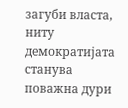загуби власта, ниту демократијата станува поважна дури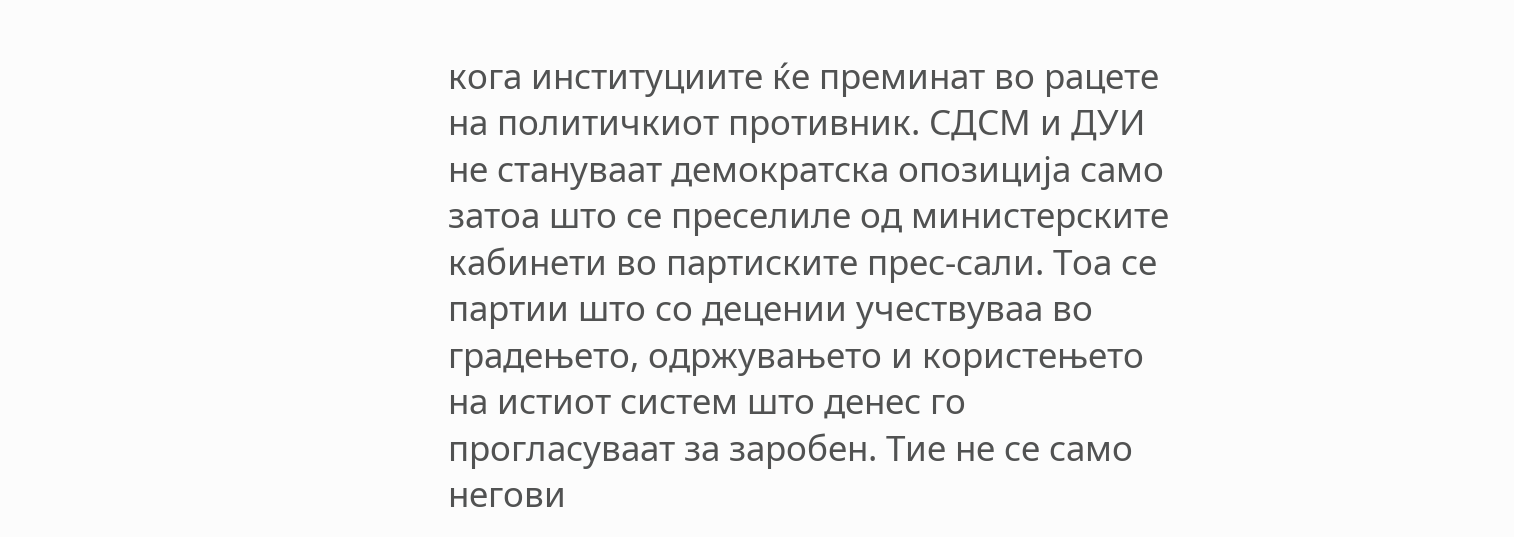кога институциите ќе преминат во рацете на политичкиот противник. СДСМ и ДУИ не стануваат демократска опозиција само затоа што се преселиле од министерските кабинети во партиските прес-сали. Тоа се партии што со децении учествуваа во градењето, одржувањето и користењето на истиот систем што денес го прогласуваат за заробен. Тие не се само негови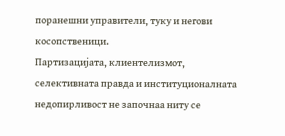поранешни управители, туку и негови косопственици.
Партизацијата, клиентелизмот, селективната правда и институционалната недопирливост не започнаа ниту се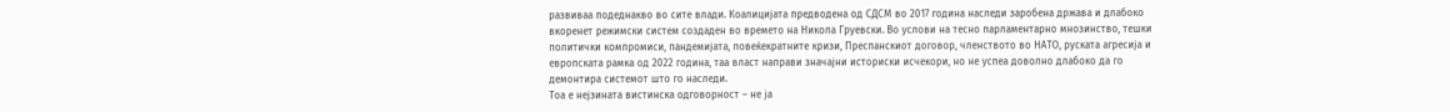развиваа подеднакво во сите влади. Коалицијата предводена од СДСМ во 2017 година наследи заробена држава и длабоко вкоренет режимски систем создаден во времето на Никола Груевски. Во услови на тесно парламентарно мнозинство, тешки политички компромиси, пандемијата, повеќекратните кризи, Преспанскиот договор, членството во НАТО, руската агресија и европската рамка од 2022 година, таа власт направи значајни историски исчекори, но не успеа доволно длабоко да го демонтира системот што го наследи.
Тоа е нејзината вистинска одговорност – не ја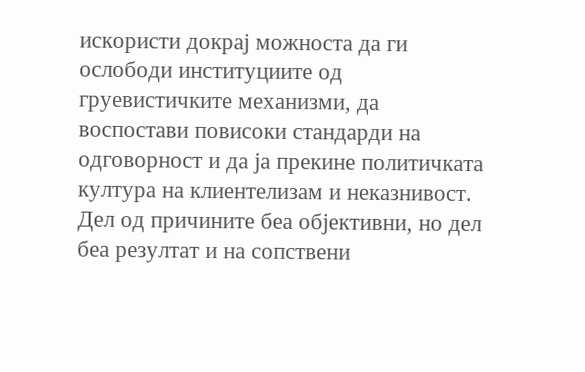искористи докрај можноста да ги ослободи институциите од груевистичките механизми, да воспостави повисоки стандарди на одговорност и да ја прекине политичката култура на клиентелизам и неказнивост. Дел од причините беа објективни, но дел беа резултат и на сопствени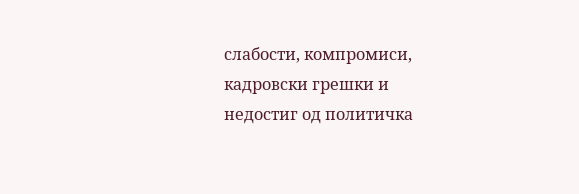слабости, компромиси, кадровски грешки и недостиг од политичка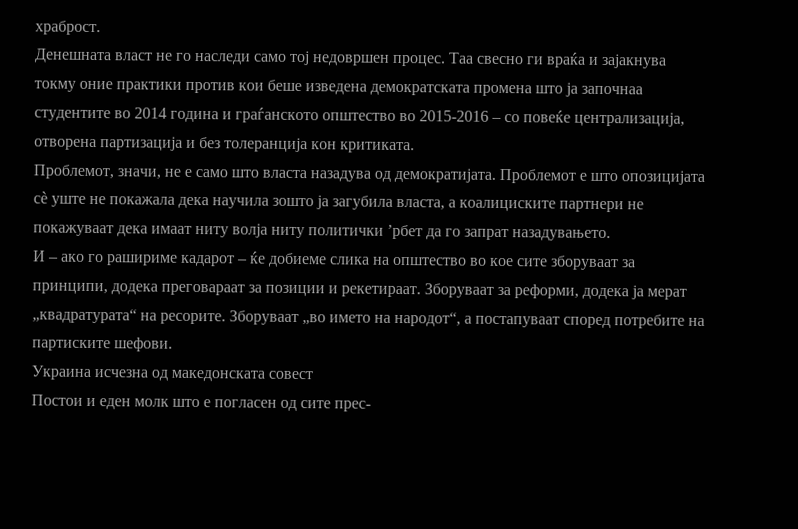храброст.
Денешната власт не го наследи само тој недовршен процес. Таа свесно ги враќа и зајакнува токму оние практики против кои беше изведена демократската промена што ја започнаа студентите во 2014 година и граѓанското општество во 2015-2016 – со повеќе централизација, отворена партизација и без толеранција кон критиката.
Проблемот, значи, не е само што власта назадува од демократијата. Проблемот е што опозицијата сè уште не покажала дека научила зошто ја загубила власта, а коалициските партнери не покажуваат дека имаат ниту волја ниту политички ’рбет да го запрат назадувањето.
И – ако го рашириме кадарот – ќе добиеме слика на општество во кое сите зборуваат за принципи, додека преговараат за позиции и рекетираат. Зборуваат за реформи, додека ја мерат „квадратурата“ на ресорите. Зборуваат „во името на народот“, а постапуваат според потребите на партиските шефови.
Украина исчезна од македонската совест
Постои и еден молк што е погласен од сите прес-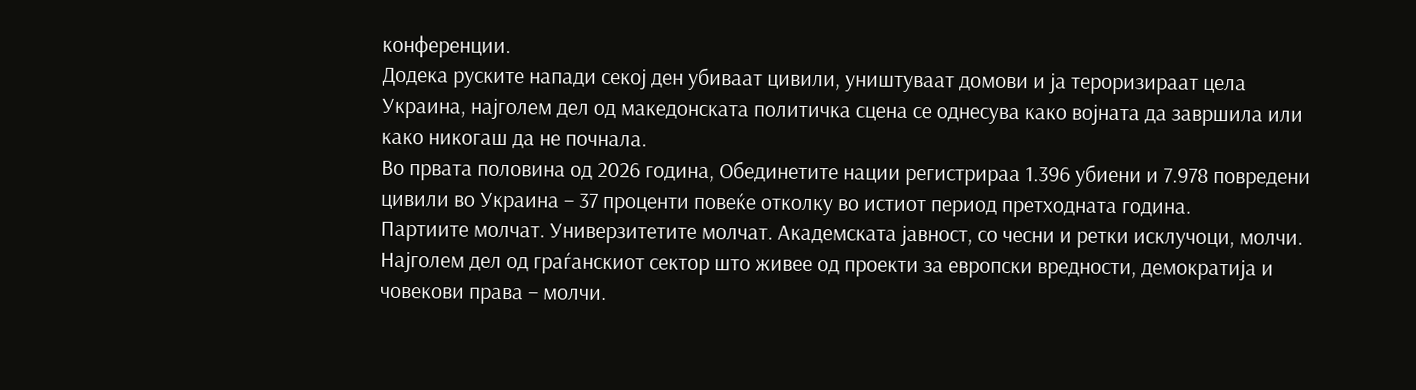конференции.
Додека руските напади секој ден убиваат цивили, уништуваат домови и ја тероризираат цела Украина, најголем дел од македонската политичка сцена се однесува како војната да завршила или како никогаш да не почнала.
Во првата половина од 2026 година, Обединетите нации регистрираа 1.396 убиени и 7.978 повредени цивили во Украина – 37 проценти повеќе отколку во истиот период претходната година.
Партиите молчат. Универзитетите молчат. Академската јавност, со чесни и ретки исклучоци, молчи. Најголем дел од граѓанскиот сектор што живее од проекти за европски вредности, демократија и човекови права – молчи.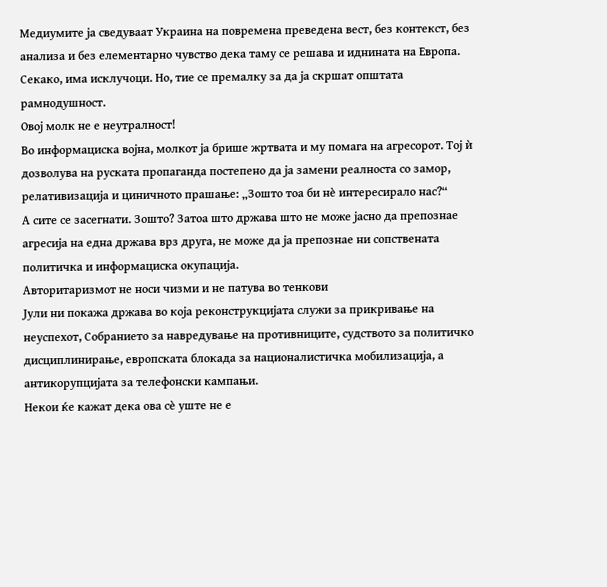Медиумите ја сведуваат Украина на повремена преведена вест, без контекст, без анализа и без елементарно чувство дека таму се решава и иднината на Европа.
Секако, има исклучоци. Но, тие се премалку за да ја скршат општата рамнодушност.
Овој молк не е неутралност!
Во информациска војна, молкот ја брише жртвата и му помага на агресорот. Тој ѝ дозволува на руската пропаганда постепено да ја замени реалноста со замор, релативизација и циничното прашање: „Зошто тоа би нè интересирало нас?“
А сите се засегнати. Зошто? Затоа што држава што не може јасно да препознае агресија на една држава врз друга, не може да ја препознае ни сопствената политичка и информациска окупација.
Авторитаризмот не носи чизми и не патува во тенкови
Јули ни покажа држава во која реконструкцијата служи за прикривање на неуспехот, Собранието за навредување на противниците, судството за политичко дисциплинирање, европската блокада за националистичка мобилизација, а антикорупцијата за телефонски кампањи.
Некои ќе кажат дека ова сè уште не е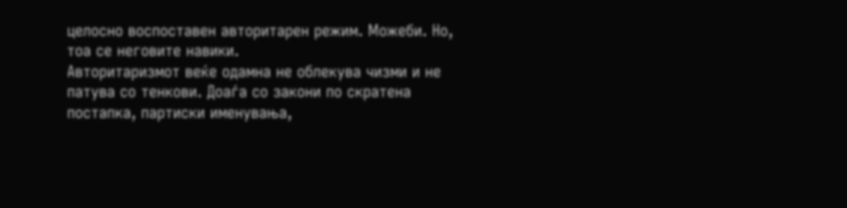целосно воспоставен авторитарен режим. Можеби. Но, тоа се неговите навики.
Авторитаризмот веќе одамна не облекува чизми и не патува со тенкови. Доаѓа со закони по скратена постапка, партиски именувања,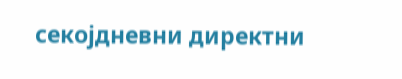секојдневни директни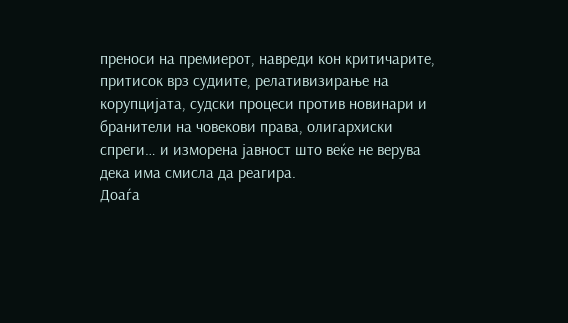преноси на премиерот, навреди кон критичарите, притисок врз судиите, релативизирање на корупцијата, судски процеси против новинари и бранители на човекови права, олигархиски спреги… и изморена јавност што веќе не верува дека има смисла да реагира.
Доаѓа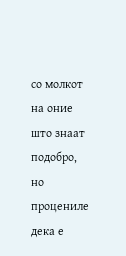со молкот на оние што знаат подобро, но процениле дека е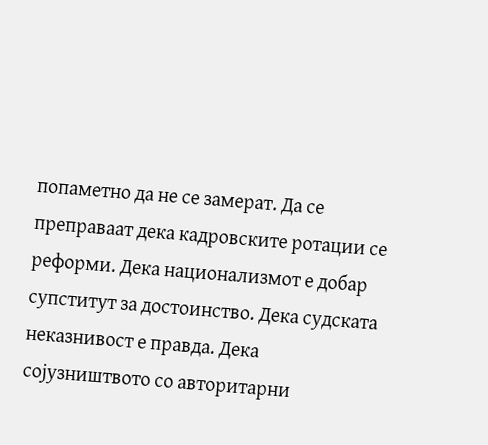попаметно да не се замерат. Да се преправаат дека кадровските ротации се реформи. Дека национализмот е добар супститут за достоинство. Дека судската неказнивост е правда. Дека сојузништвото со авторитарни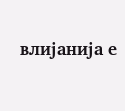влијанија е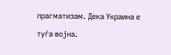прагматизам. Дека Украина е туѓа војна.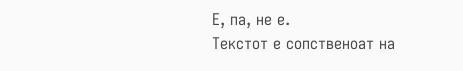Е, па, не е.
Текстот е сопственоат на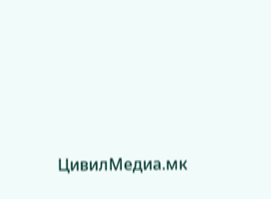ЦивилМедиа.мк